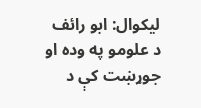لیکوال: ابو رائف
د علومو په وده او جوړښت کې د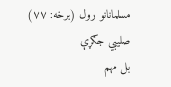مسلمانانو رول (برخه: ۷۷)
صلیبي جګړې
بل مهم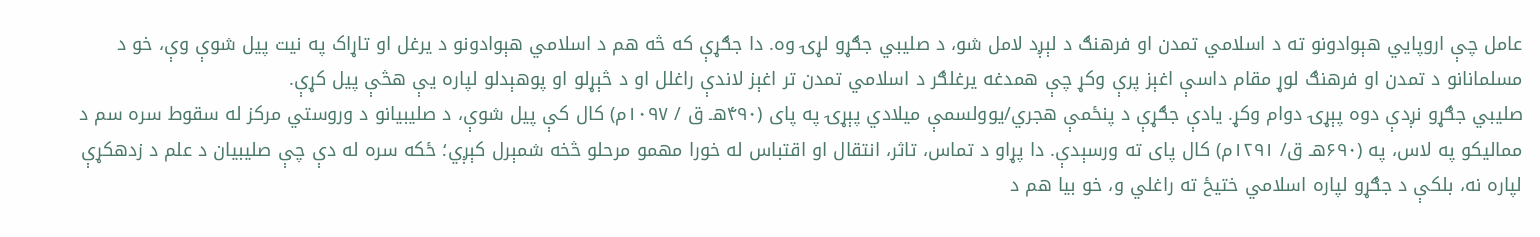عامل چې اروپایي هېوادونو ته د اسلامي تمدن او فرهنګ د لېږد لامل شو، د صلیبي جګړو لړۍ وه. دا جګړې که څه هم د اسلامي هېوادونو د یرغل او تاړاک په نیت پیل شوې وې، خو د مسلمانانو د تمدن او فرهنګ لوړ مقام داسې اغېز پرې وکړ چې همدغه یرغلګر د اسلامي تمدن تر اغېز لاندې راغلل او د څېړلو او پوهېدلو لپاره یې هڅې پیل کړې.
صلیبي جګړو نږدې دوه پېړۍ دوام وکړ. یادې جګړې د پنځمې هجري/یوولسمې میلادي پېړۍ په پای (۴۹۰هـ ق / ۱۰۹۷م) کال کې پیل شوې، د صلیبیانو د وروستي مرکز له سقوط سره سم د ممالیکو په لاس، په (۶۹۰هـ ق/ ۱۲۹۱م) کال پای ته ورسېدې. دا پړاو د تماس، تاثر، انتقال او اقتباس له خورا مهمو مرحلو څخه شمېرل کېږي؛ ځکه سره له دې چې صلیبیان د علم د زدهکړې لپاره نه، بلکې د جګړو لپاره اسلامي ختیځ ته راغلي و، خو بیا هم د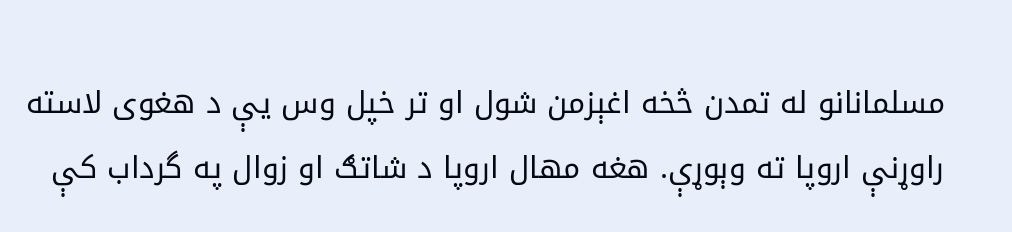مسلمانانو له تمدن څخه اغېزمن شول او تر خپل وس یې د هغوی لاسته راوړنې اروپا ته وېوړې. هغه مهال اروپا د شاتګ او زوال په گرداب کې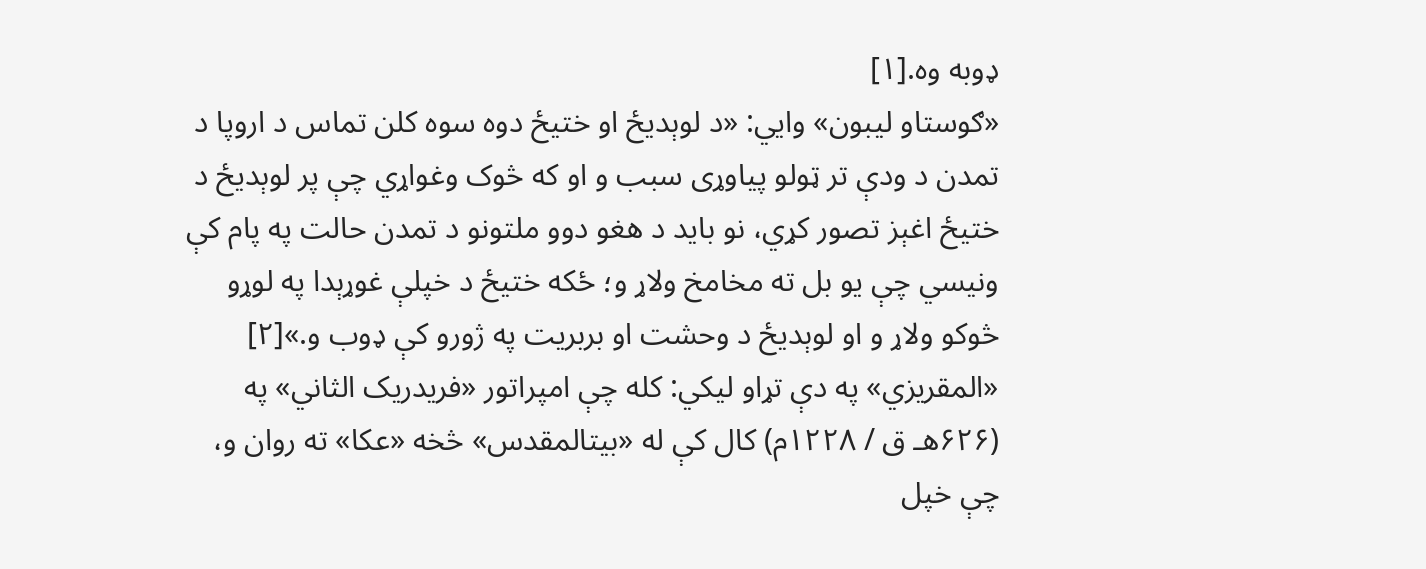ډوبه وه.[۱]
«ګوستاو لیبون» وايي: «د لوېدیځ او ختیځ دوه سوه کلن تماس د اروپا د تمدن د ودې تر ټولو پیاوړی سبب و او که څوک وغواړي چې پر لوېدیځ د ختیځ اغېز تصور کړي، نو باید د هغو دوو ملتونو د تمدن حالت په پام کې ونیسي چې یو بل ته مخامخ ولاړ و؛ ځکه ختیځ د خپلې غوړېدا په لوړو څوکو ولاړ و او لوېدیځ د وحشت او بربریت په ژورو کې ډوب و.»[۲]
«المقریزي» په دې تړاو لیکي: کله چې امپراتور «فریدریک الثاني» په (۶۲۶هـ ق / ۱۲۲۸م) کال کې له «بیتالمقدس» څخه «عکا» ته روان و، چې خپل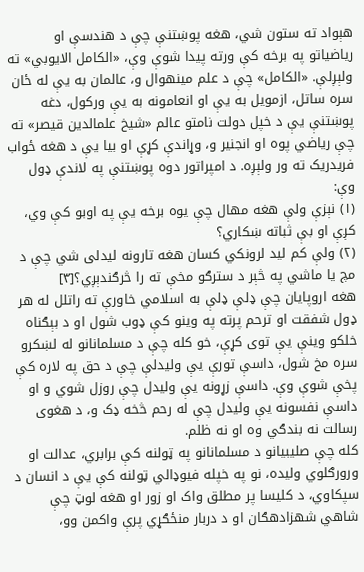هېواد ته ستون شي، هغه پوښتنې چې د هندسې او ریاضیاتو په برخه کې ورته پیدا شوې وې، «الکامل الايوبي» ته ولېږلې. «الکامل» چې د علم مینهوال و، عالمان به یې له ځان سره ساتل، ازمویل به یې او انعامونه به یې ورکول، دغه پوښتنې یې د خپل دولت نامتو عالم «شيخ علمالدین قیصر» ته چې ریاضي پوه او انجنیر و، وړاندې کړې او بیا یې د هغه ځواب فریدریک ته ور ولېږه. د امپراتور دوه پوښتنې په لاندې ډول وې:
(۱) نېزې ولې هغه مهال چې یوه برخه یې په اوبو کې وي، کږې او بې ثباته ښکاري؟
(۲) ولې کم لید لرونکي کسان هغه تارونه لیدلی شي چې د مچ یا ماشي په څېر د سترګو مخې ته را څرګندېږي؟[۳]
هغه اروپایان چې ډلې ډلې به اسلامي خاورې ته راتلل له هر ډول شفقت او ترحم پرته په وینو کې ډوب شول او د بېګناه خلکو وینې یې توی کړې، خو کله چې د مسلمانانو له لښکرو سره مخ شول، داسې تورې یې ولیدلې چې د حق په لاره کې پخې شوې وې. داسې زړونه یې ولیدل چې روزل شوي و او داسې نفسونه یې ولیدل چې له رحم څخه ډک و، د هغوی رسالت نه بندګي وه او نه ظلم.
کله چې صلیبیانو د مسلمانانو په ټولنه کې برابري، عدالت او ورورګلوي ولیده، نو په خپله فيوډالي ټولنه کې یې د انسان د سپکاوي، د کلیسا پر مطلق واک او زور او هغه لوټ چې شاهي شهزادهګان او د دربار منځګړي پرې واکمن وو،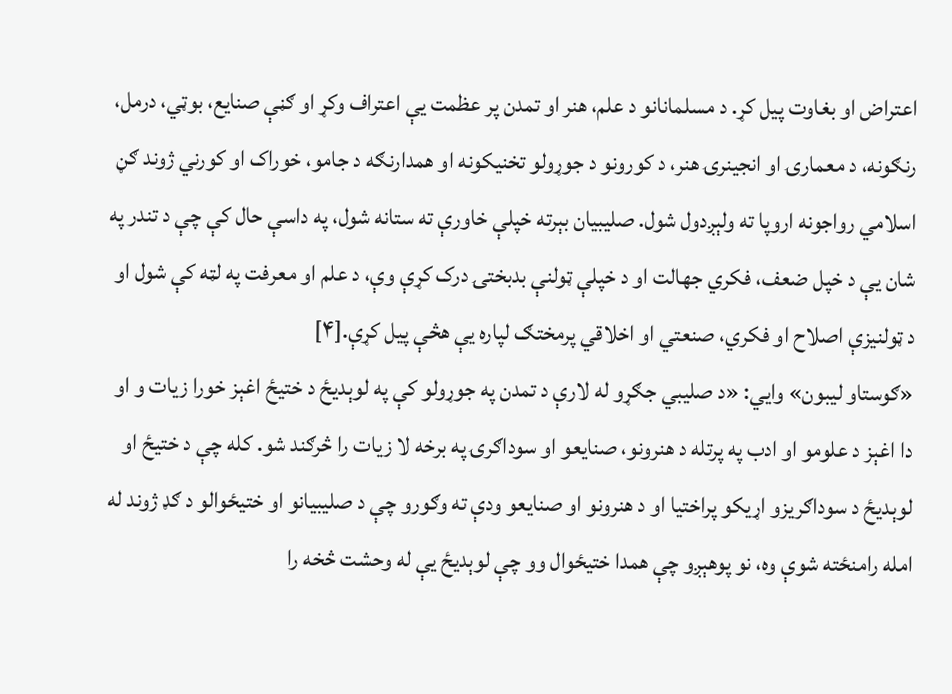اعتراض او بغاوت پیل کړ. د مسلمانانو د علم، هنر او تمدن پر عظمت یې اعتراف وکړ او ګڼې صنایع، بوټي، درمل، رنګونه، د معمارۍ او انجینرۍ هنر، د کورونو د جوړولو تخنیکونه او همدارنګه د جامو، خوراک او کورني ژوند ګڼ اسلامي رواجونه اروپا ته ولېږدول شول. صلیبیان بېرته خپلې خاورې ته ستانه شول، په داسې حال کې چې د تندر په شان یې د خپل ضعف، فکري جهالت او د خپلې ټولنې بدبختۍ درک کړې وې، د علم او معرفت په لټه کې شول او د ټولنیزې اصلاح او فکري، صنعتي او اخلاقي پرمختګ لپاره یې هڅې پیل کړې.[۴]
«ګوستاو لیبون» وايي: «د صلیبي جګړو له لارې د تمدن په جوړولو کې په لوېدیځ د ختیځ اغېز خورا زیات و او دا اغېز د علومو او ادب په پرتله د هنرونو، صنايعو او سوداګرۍ په برخه لا زیات را څرګند شو. کله چې د ختیځ او لوېدیځ د سوداګریزو اړیکو پراختیا او د هنرونو او صنايعو ودې ته وګورو چې د صلیبیانو او ختیځوالو د ګډ ژوند له امله رامنځته شوې وه، نو پوهېږو چې همدا ختیځوال وو چې لوېدیځ یې له وحشت څخه را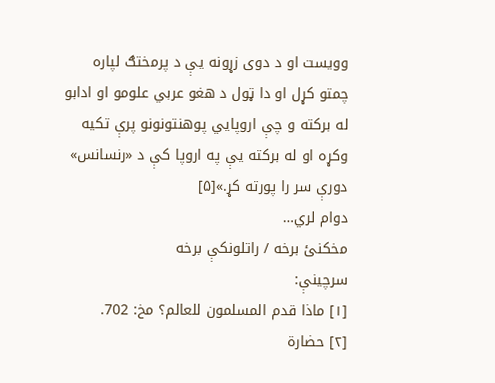وویست او د دوی زړونه یې د پرمختګ لپاره چمتو کړل او دا ټول د هغو عربي علومو او ادابو له برکته و چې اروپايي پوهنتونونو پرې تکيه وکړه او له برکته یې په اروپا کې د «رنسانس» دورې سر را پورته کړ.»[۵]
دوام لري…
مخکنئ برخه / راتلونکې برخه
سرچینې:
[۱] ماذا قدم المسلمون للعالم؟ مخ: 702.
[۲] حضارة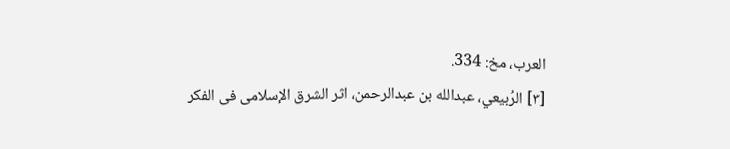العرب، مخ: 334.
[۳] الرُبیعي، عبدالله بن عبدالرحمن، اثر الشرق الإسلامی فی الفکر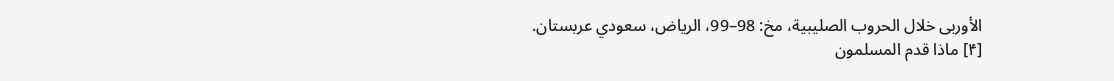الأوربی خلال الحروب الصلیبیة، مخ: 98–99، الریاض، سعودي عربستان.
[۴] ماذا قدم المسلمون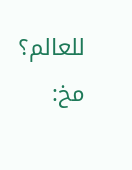للعالم؟ مخ: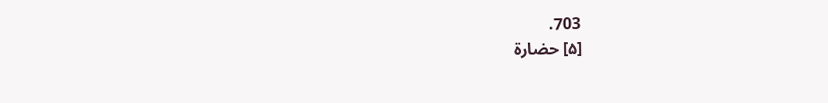703.
[۵] حضارة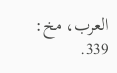العرب، مخ: 339.